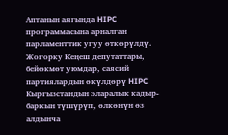Аптанын аягында HIPC программасына арналган парламенттик угуу өткөрүлдү. Жогорку Кеңеш депутаттары, бейөкмөт уюмдар, саясий партиялардын өкүлдөрү HIPC Кыргызстандын эларалык кадыр-баркын түшүрүп, өлкөнүн өз алдынча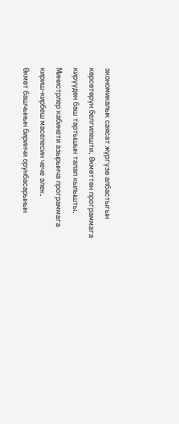экономикалык саясат жүргүзө албастыгын көрсөтөрүн белгилешти. Өкмөттөн программага кирүүдөн баш тартышын талап кылышты. Министрлер кабинети азырынча программага кириш-кирбеш маселесин чече элек.
Өкмөт башчынын биринчи орунбасарынын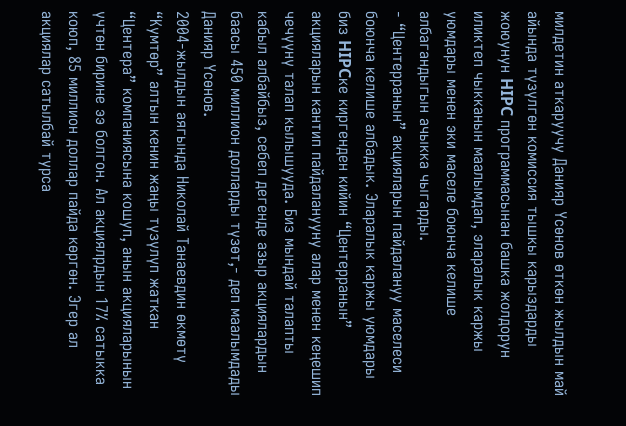милдетин аткаруучу Данияр Үсөнов өткөн жылдын май айында түзүлгөн комиссия тышкы карыздарды жоюунун HIPC программасынан башка жолдорун иликтеп чыкканын маалымдап, эларалык каржы уюмдары менен эки маселе боюнча келише албагандыгын ачыкка чыгарды.
- “Центерpанын” акцияларын пайдалануу маселеси боюнча келише албадык. Эларалык каржы уюмдары биз HIPCке киргенден кийин “Центерpанын” акцияларын кантип пайдаланууну алар менен кеңешип чечүүнү талап кылышууда. Биз мындай талапты кабыл албайбыз, себеп дегенде азыр акциялардын баасы 450 миллион долларды түзөт,- деп маалымдады Данияр Үсөнов.
2004-жылдын аягында Николай Танаевдин өкмөтү “Кумтөр” алтын кенин жаңы түзүлүп жаткан “Центера” компаниясына кошуп, анын акцияларынын үчтөн бирине ээ болгон. Ал акциялрдын 17% сатыкка коюп, 85 миллион доллар пайда көргөн. Эгер ал акциялар сатылбай турса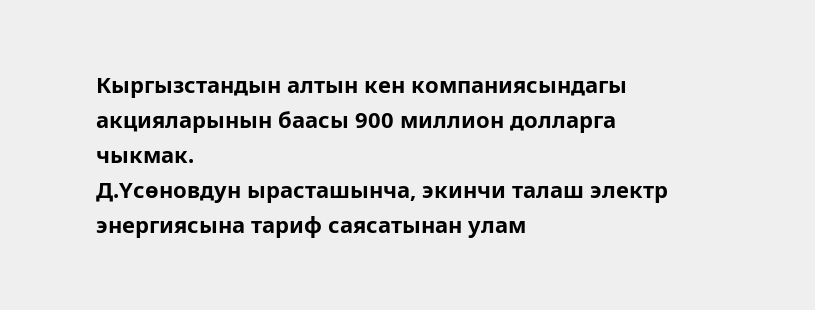Кыргызстандын алтын кен компаниясындагы акцияларынын баасы 900 миллион долларга чыкмак.
Д.Үсөновдун ырасташынча, экинчи талаш электр энергиясына тариф саясатынан улам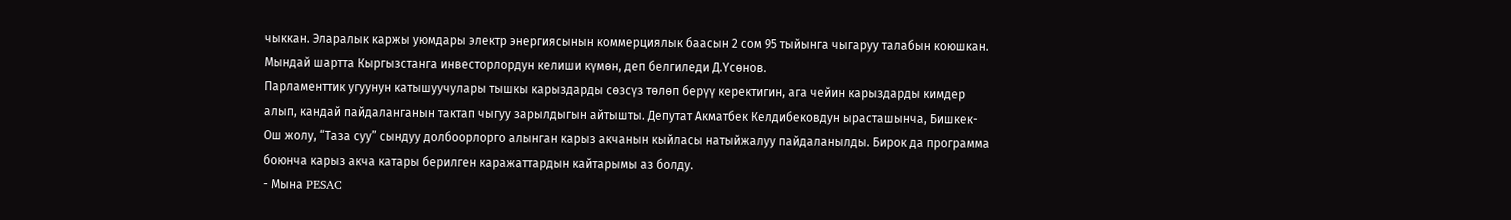чыккан. Эларалык каржы уюмдары электр энергиясынын коммерциялык баасын 2 сом 95 тыйынга чыгаруу талабын коюшкан. Мындай шартта Кыргызстанга инвесторлордун келиши күмөн, деп белгиледи Д.Үсөнов.
Парламенттик угуунун катышуучулары тышкы карыздарды сөзсүз төлөп берүү керектигин, ага чейин карыздарды кимдер алып, кандай пайдаланганын тактап чыгуу зарылдыгын айтышты. Депутат Акматбек Келдибековдун ырасташынча, Бишкек-Ош жолу, “Таза суу” сындуу долбоорлорго алынган карыз акчанын кыйласы натыйжалуу пайдаланылды. Бирок да программа боюнча карыз акча катары берилген каражаттардын кайтарымы аз болду.
- Мына PESAC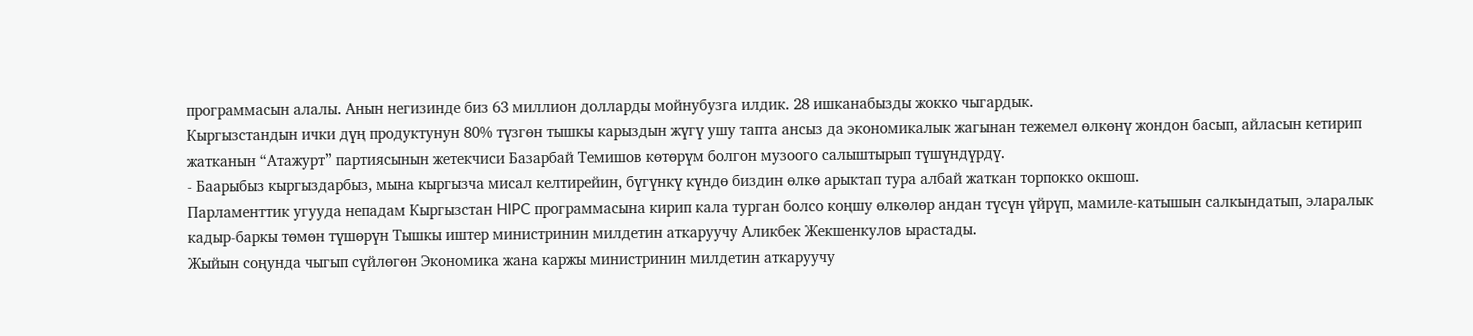программасын алалы. Анын негизинде биз 63 миллион долларды мойнубузга илдик. 28 ишканабызды жокко чыгардык.
Кыргызстандын ички дүң продуктунун 80% түзгөн тышкы карыздын жүгү ушу тапта ансыз да экономикалык жагынан тежемел өлкөнү жондон басып, айласын кетирип жатканын “Атажурт” партиясынын жетекчиси Базарбай Темишов көтөрүм болгон музоого салыштырып түшүндүрдү.
- Баарыбыз кыргыздарбыз, мына кыргызча мисал келтирейин, бүгүнкү күндө биздин өлкө арыктап тура албай жаткан торпокко окшош.
Парламенттик угууда непадам Кыргызстан HIPC программасына кирип кала турган болсо коңшу өлкөлөр андан түсүн үйрүп, мамиле-катышын салкындатып, эларалык кадыр-баркы төмөн түшөрүн Тышкы иштер министринин милдетин аткаруучу Аликбек Жекшенкулов ырастады.
Жыйын соңунда чыгып сүйлөгөн Экономика жана каржы министринин милдетин аткаруучу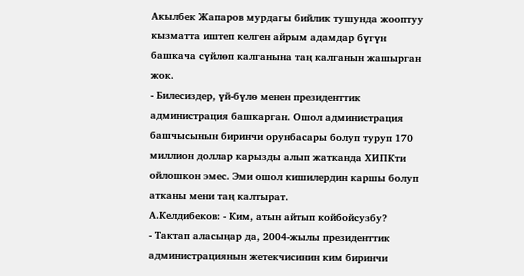Акылбек Жапаров мурдагы бийлик тушунда жооптуу кызматта иштеп келген айрым адамдар бүгүн башкача сүйлөп калганына таң калганын жашырган жок.
- Билесиздер, үй-бүлө менен президенттик администрация башкарган. Ошол администрация башчысынын биринчи орунбасары болуп туруп 170 миллион доллар карызды алып жатканда ХИПКти ойлошкон эмес. Эми ошол кишилердин каршы болуп атканы мени таң калтырат.
А.Келдибеков: - Ким, атын айтып койбойсузбу?
- Тактап аласыңар да, 2004-жылы президенттик администpациянын жетекчисинин ким биринчи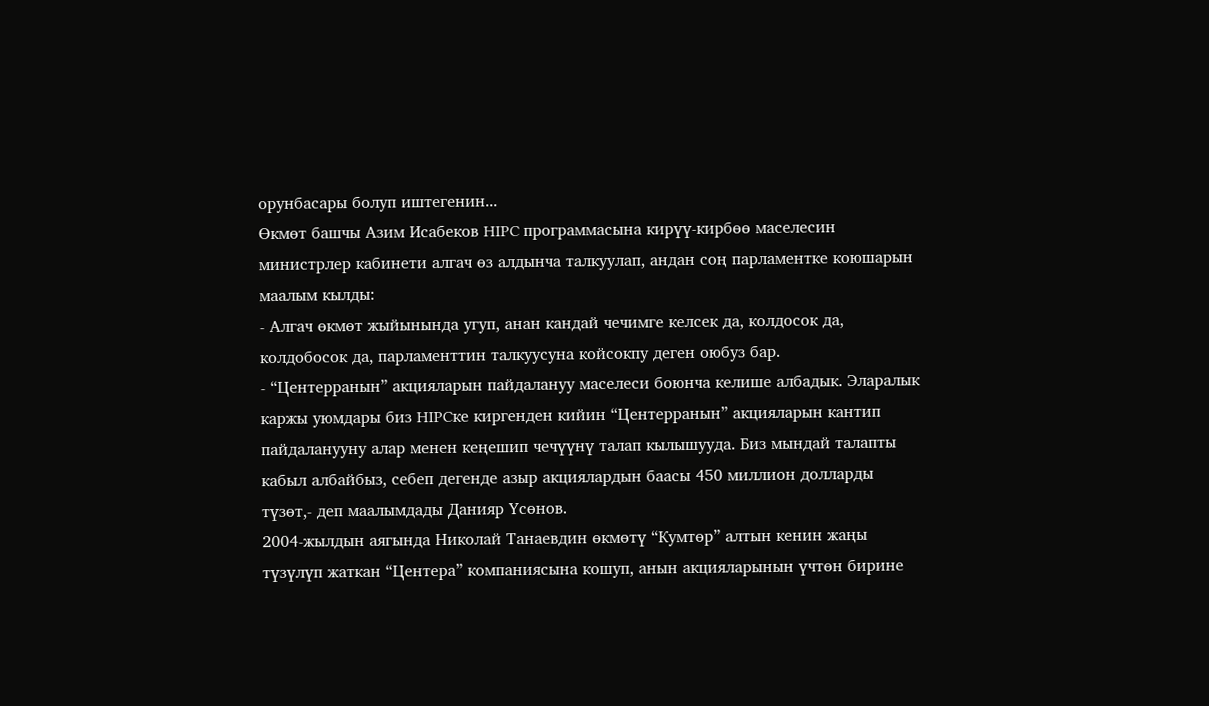орунбасары болуп иштегенин...
Өкмөт башчы Азим Исабеков HIPC программасына кирүү-кирбөө маселесин министрлер кабинети алгач өз алдынча талкуулап, андан соң парламентке коюшарын маалым кылды:
- Алгач өкмөт жыйынында угуп, анан кандай чечимге келсек да, колдосок да, колдобосок да, парламенттин талкуусуна койсокпу деген оюбуз бар.
- “Центерpанын” акцияларын пайдалануу маселеси боюнча келише албадык. Эларалык каржы уюмдары биз HIPCке киргенден кийин “Центерpанын” акцияларын кантип пайдаланууну алар менен кеңешип чечүүнү талап кылышууда. Биз мындай талапты кабыл албайбыз, себеп дегенде азыр акциялардын баасы 450 миллион долларды түзөт,- деп маалымдады Данияр Үсөнов.
2004-жылдын аягында Николай Танаевдин өкмөтү “Кумтөр” алтын кенин жаңы түзүлүп жаткан “Центера” компаниясына кошуп, анын акцияларынын үчтөн бирине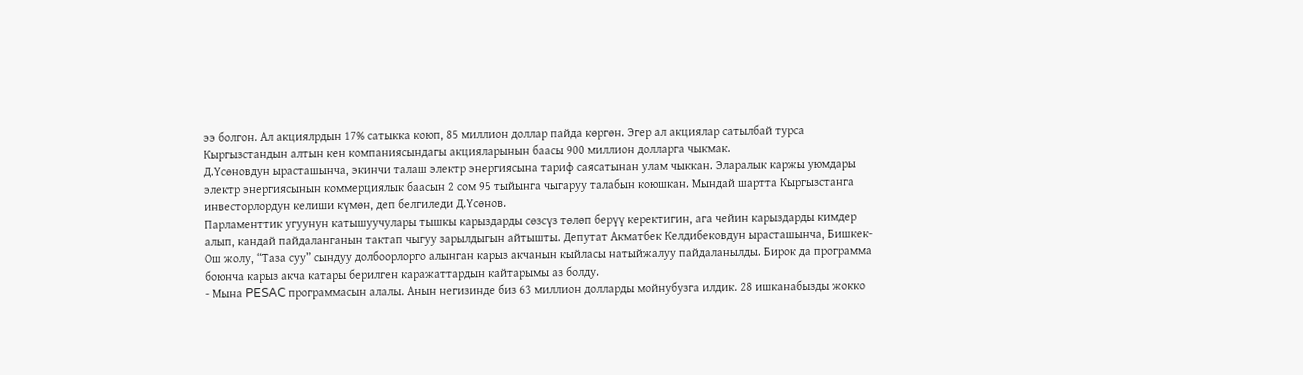ээ болгон. Ал акциялрдын 17% сатыкка коюп, 85 миллион доллар пайда көргөн. Эгер ал акциялар сатылбай турса Кыргызстандын алтын кен компаниясындагы акцияларынын баасы 900 миллион долларга чыкмак.
Д.Үсөновдун ырасташынча, экинчи талаш электр энергиясына тариф саясатынан улам чыккан. Эларалык каржы уюмдары электр энергиясынын коммерциялык баасын 2 сом 95 тыйынга чыгаруу талабын коюшкан. Мындай шартта Кыргызстанга инвесторлордун келиши күмөн, деп белгиледи Д.Үсөнов.
Парламенттик угуунун катышуучулары тышкы карыздарды сөзсүз төлөп берүү керектигин, ага чейин карыздарды кимдер алып, кандай пайдаланганын тактап чыгуу зарылдыгын айтышты. Депутат Акматбек Келдибековдун ырасташынча, Бишкек-Ош жолу, “Таза суу” сындуу долбоорлорго алынган карыз акчанын кыйласы натыйжалуу пайдаланылды. Бирок да программа боюнча карыз акча катары берилген каражаттардын кайтарымы аз болду.
- Мына PESAC программасын алалы. Анын негизинде биз 63 миллион долларды мойнубузга илдик. 28 ишканабызды жокко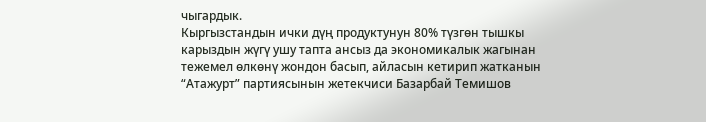чыгардык.
Кыргызстандын ички дүң продуктунун 80% түзгөн тышкы карыздын жүгү ушу тапта ансыз да экономикалык жагынан тежемел өлкөнү жондон басып, айласын кетирип жатканын “Атажурт” партиясынын жетекчиси Базарбай Темишов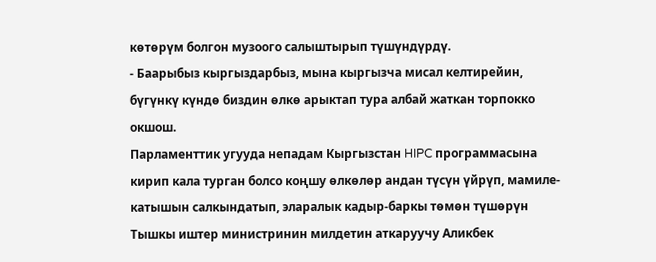көтөрүм болгон музоого салыштырып түшүндүрдү.
- Баарыбыз кыргыздарбыз, мына кыргызча мисал келтирейин, бүгүнкү күндө биздин өлкө арыктап тура албай жаткан торпокко окшош.
Парламенттик угууда непадам Кыргызстан HIPC программасына кирип кала турган болсо коңшу өлкөлөр андан түсүн үйрүп, мамиле-катышын салкындатып, эларалык кадыр-баркы төмөн түшөрүн Тышкы иштер министринин милдетин аткаруучу Аликбек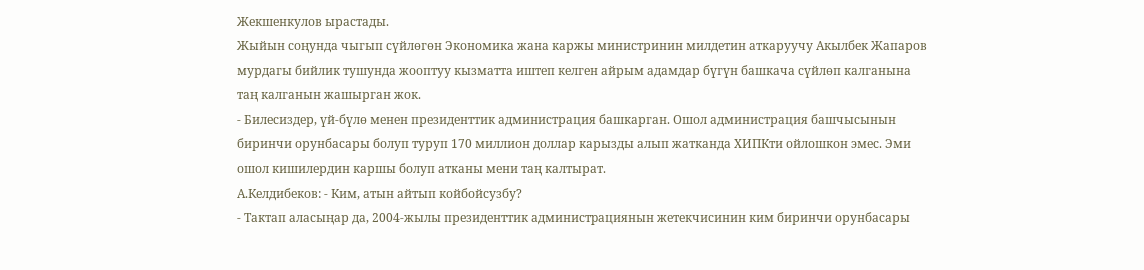Жекшенкулов ырастады.
Жыйын соңунда чыгып сүйлөгөн Экономика жана каржы министринин милдетин аткаруучу Акылбек Жапаров мурдагы бийлик тушунда жооптуу кызматта иштеп келген айрым адамдар бүгүн башкача сүйлөп калганына таң калганын жашырган жок.
- Билесиздер, үй-бүлө менен президенттик администрация башкарган. Ошол администрация башчысынын биринчи орунбасары болуп туруп 170 миллион доллар карызды алып жатканда ХИПКти ойлошкон эмес. Эми ошол кишилердин каршы болуп атканы мени таң калтырат.
А.Келдибеков: - Ким, атын айтып койбойсузбу?
- Тактап аласыңар да, 2004-жылы президенттик администpациянын жетекчисинин ким биринчи орунбасары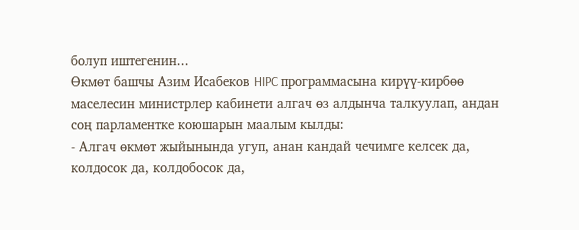болуп иштегенин...
Өкмөт башчы Азим Исабеков HIPC программасына кирүү-кирбөө маселесин министрлер кабинети алгач өз алдынча талкуулап, андан соң парламентке коюшарын маалым кылды:
- Алгач өкмөт жыйынында угуп, анан кандай чечимге келсек да, колдосок да, колдобосок да,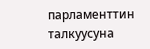парламенттин талкуусуна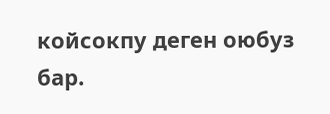койсокпу деген оюбуз бар.